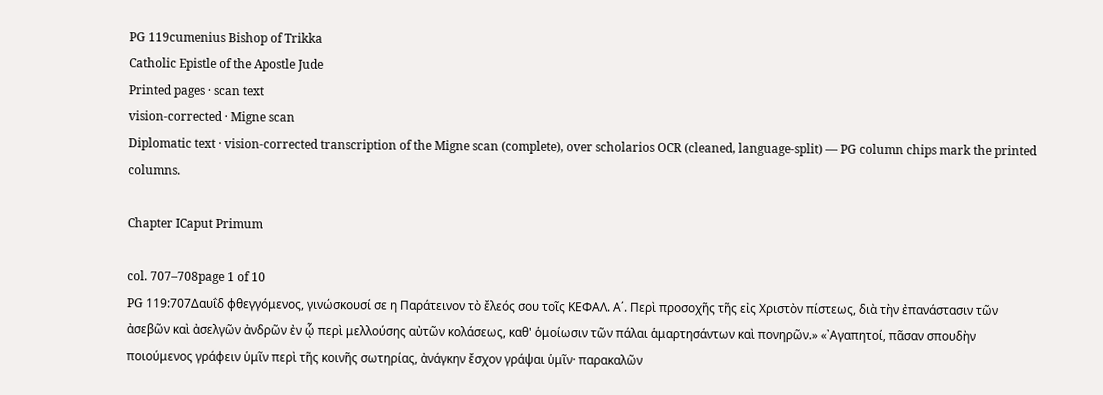PG 119cumenius Bishop of Trikka
Catholic Epistle of the Apostle Jude
Printed pages · scan text
vision-corrected · Migne scan
Diplomatic text · vision-corrected transcription of the Migne scan (complete), over scholarios OCR (cleaned, language-split) — PG column chips mark the printed columns.

Chapter ICaput Primum

col. 707–708page 1 of 10
PG 119:707Δαυΐδ φθεγγόμενος, γινώσκουσί σε η Παράτεινον τὸ ἔλεός σου τοῖς ΚΕΦΑΛ. Α΄. Περὶ προσοχῆς τῆς εἰς Χριστὸν πίστεως, διὰ τὴν ἐπανάστασιν τῶν ἀσεβῶν καὶ ἀσελγῶν ἀνδρῶν ἐν ᾧ περὶ μελλούσης αὐτῶν κολάσεως, καθ' ὁμοίωσιν τῶν πάλαι ἁμαρτησάντων καὶ πονηρῶν.» «᾿Αγαπητοί, πᾶσαν σπουδὴν ποιούμενος γράφειν ὑμῖν περὶ τῆς κοινῆς σωτηρίας, ἀνάγκην ἔσχον γράψαι ὑμῖν· παρακαλῶν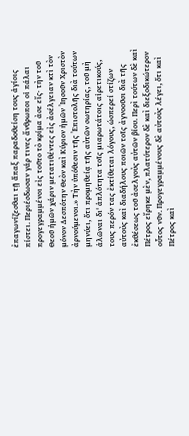ἐπαγωνίζεσθαι τῇ ἅπαξ παραδοθείση τους ἁγίοις πίστει. Περιέσδωσαν γάρ τινες ἄνθρωποι οἱ πάλαι προγεγραμμένοι εἰς τοῦτο τὸ κρίμα ἀσε εἴς· τὴν τοῦ Θεοῦ ἡμῶν χάριν μετατιθέντες εἰς ἀσέλγειαν κτὶ τὸν μόνον Δεσπότην Θεὸν καὶ Κύριον ἡμῶν Ἰησοῦν Χριστὸν ἀρνούμενοι.» Τὴν ὑπόθεσιν τῆς Ἐπιστολῆς διὰ τούτων μηνύει, ὅτι προμηθείᾳ τῆς αὐτῶν σωτηρίας, τοῦ μὴ ἁλῶναι δι' ἁπλότητα τοῖς μιαρωτάτοις αἱρετικούς, τους περόν τας ἐκτίθεται λόγους, ώσπερεί στίζων αὐτοὺς καὶ διαδήλους ποιῶν τοῖς ἀγνοοῦσι διὰ τῆς ἐκθέσεως τοῦ ἀσελγοὺς αὐτῶν βίου. Περὶ τούτων δὲ καὶ Πέτρος εἴρηκε μὲν, πλατύτερον δὲ καὶ διεξοδικώτερον οὗτος νῦν. Προγεγραμμένους δὲ αὐτοὺς λέγει, ὅτι καὶ Πέτρος καὶ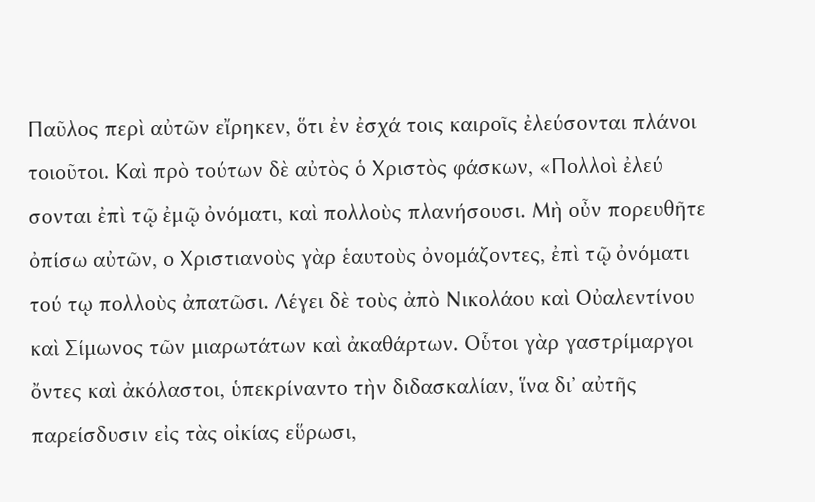Παῦλος περὶ αὐτῶν εἴρηκεν, ὅτι ἐν ἐσχά τοις καιροῖς ἐλεύσονται πλάνοι τοιοῦτοι. Καὶ πρὸ τούτων δὲ αὐτὸς ὁ Χριστὸς φάσκων, «Πολλοὶ ἐλεύ σονται ἐπὶ τῷ ἐμῷ ὀνόματι, καὶ πολλοὺς πλανήσουσι. Μὴ οὖν πορευθῆτε ὀπίσω αὐτῶν, ο Χριστιανοὺς γὰρ ἑαυτοὺς ὀνομάζοντες, ἐπὶ τῷ ὀνόματι τού τῳ πολλοὺς ἀπατῶσι. Λέγει δὲ τοὺς ἀπὸ Νικολάου καὶ Οὐαλεντίνου καὶ Σίμωνος τῶν μιαρωτάτων καὶ ἀκαθάρτων. Οὗτοι γὰρ γαστρίμαργοι ὄντες καὶ ἀκόλαστοι, ὑπεκρίναντο τὴν διδασκαλίαν, ἵνα δι᾿ αὐτῆς παρείσδυσιν εἰς τὰς οἰκίας εὕρωσι,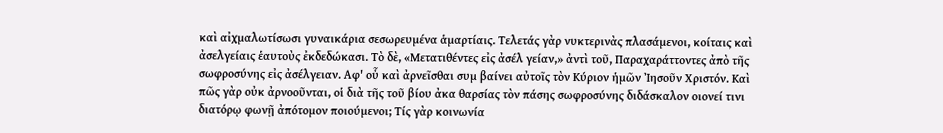καὶ αἰχμαλωτίσωσι γυναικάρια σεσωρευμένα ἁμαρτίαις. Τελετάς γὰρ νυκτερινὰς πλασάμενοι, κοίταις καὶ ἀσελγείαις ἑαυτοὺς ἐκδεδώκασι. Τὸ δὲ, «Μετατιθέντες εἰς ἀσέλ γείαν,» ἀντὶ τοῦ, Παραχαράττοντες ἀπὸ τῆς σωφροσύνης εἰς ἀσέλγειαν. Αφ' οὗ καὶ ἀρνεῖσθαι συμ βαίνει αὐτοῖς τὸν Κύριον ἡμῶν Ἰησοῦν Χριστόν. Καὶ πῶς γὰρ οὐκ ἀρνοοῦνται, οἱ διὰ τῆς τοῦ βίου ἀκα θαρσίας τὸν πάσης σωφροσύνης διδάσκαλον οιονεί τινι διατόρῳ φωνῇ ἀπότομον ποιούμενοι; Τίς γὰρ κοινωνία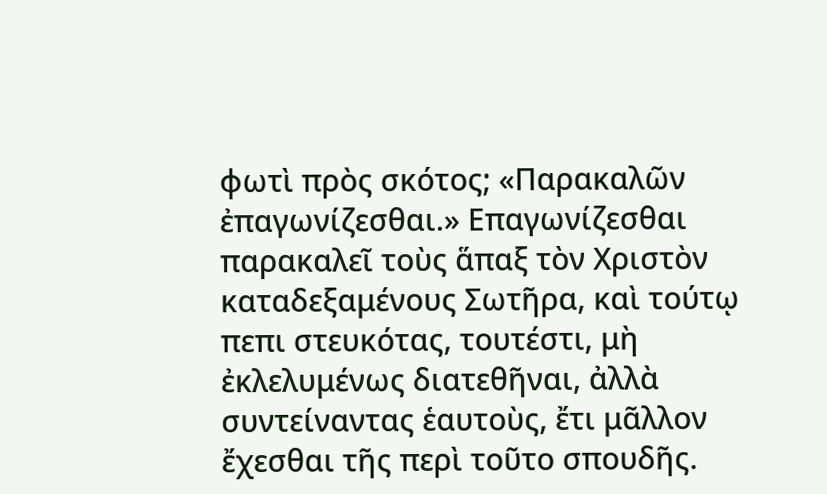φωτὶ πρὸς σκότος; «Παρακαλῶν ἐπαγωνίζεσθαι.» Επαγωνίζεσθαι παρακαλεῖ τοὺς ἅπαξ τὸν Χριστὸν καταδεξαμένους Σωτῆρα, καὶ τούτῳ πεπι στευκότας, τουτέστι, μὴ ἐκλελυμένως διατεθῆναι, ἀλλὰ συντείναντας ἑαυτοὺς, ἔτι μᾶλλον ἔχεσθαι τῆς περὶ τοῦτο σπουδῆς.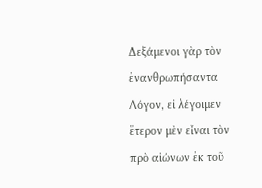Δεξάμενοι γὰρ τὸν ἐνανθρωπήσαντα Λόγον, εἰ λέγοιμεν ἕτερον μὲν εἶναι τὸν πρὸ αἰώνων ἐκ τοῦ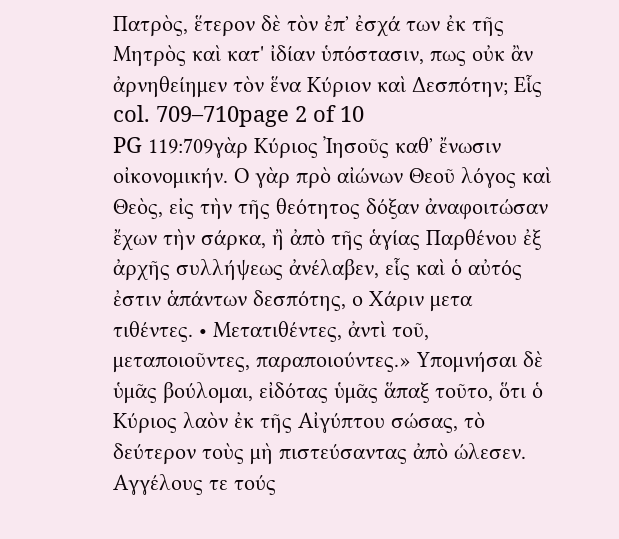Πατρὸς, ἕτερον δὲ τὸν ἐπ᾿ ἐσχά των ἐκ τῆς Μητρὸς καὶ κατ' ἰδίαν ὑπόστασιν, πως οὐκ ἂν ἀρνηθείημεν τὸν ἕνα Κύριον καὶ Δεσπότην; Εἷς
col. 709–710page 2 of 10
PG 119:709γὰρ Κύριος Ἰησοῦς καθ᾿ ἔνωσιν οἰκονομικήν. Ο γὰρ πρὸ αἰώνων Θεοῦ λόγος καὶ Θεὸς, εἰς τὴν τῆς θεότητος δόξαν ἀναφοιτώσαν ἔχων τὴν σάρκα, ἢ ἀπὸ τῆς ἁγίας Παρθένου ἐξ ἀρχῆς συλλήψεως ἀνέλαβεν, εἷς καὶ ὁ αὐτός ἐστιν ἁπάντων δεσπότης, ο Χάριν μετα τιθέντες. • Μετατιθέντες, ἀντὶ τοῦ, μεταποιοῦντες, παραποιούντες.» Υπομνήσαι δὲ ὑμᾶς βούλομαι, εἰδότας ὑμᾶς ἅπαξ τοῦτο, ὅτι ὁ Κύριος λαὸν ἐκ τῆς Αἰγύπτου σώσας, τὸ δεύτερον τοὺς μὴ πιστεύσαντας ἀπὸ ώλεσεν. Αγγέλους τε τούς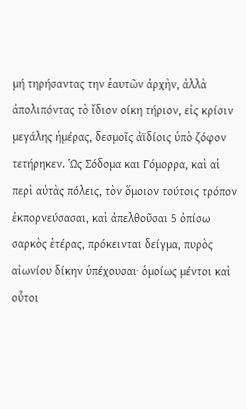μή τηρήσαντας την ἑαυτῶν ἀρχὴν, ἀλλὰ ἀπολιπόντας τὸ ἴδιον οίκη τήριον, εἰς κρίσιν μεγάλης ἡμέρας, δεσμοῖς ἀϊδίοις ὑπὸ ζόφον τετήρηκεν. Ὡς Σόδομα και Γόμορρα, καὶ αἱ περὶ αὐτὰς πόλεις, τὸν ὅμοιον τούτοις τρόπον ἐκπορνεύσασαι, καὶ ἀπελθοῦσαι 5 ὀπίσω σαρκὸς ἑτέρας, πρόκεινται δείγμα, πυρὸς αἰωνίου δίκην ὑπέχουσαι· ὁμοίως μέντοι καὶ οὗτοι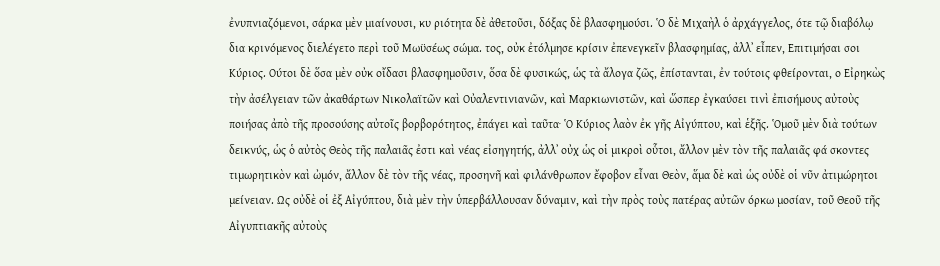ἐνυπνιαζόμενοι, σάρκα μὲν μιαίνουσι, κυ ριότητα δὲ ἀθετοῦσι, δόξας δὲ βλασφημούσι. Ὁ δὲ Μιχαὴλ ὁ ἀρχάγγελος, ότε τῷ διαβόλῳ δια κρινόμενος διελέγετο περὶ τοῦ Μωϋσέως σώμα. τος, οὐκ ἐτόλμησε κρίσιν ἐπενεγκεῖν βλασφημίας, ἀλλ᾽ εἶπεν, Επιτιμήσαι σοι Κύριος. Ούτοι δὲ ὅσα μὲν οὐκ οἴδασι βλασφημοῦσιν, ὅσα δὲ φυσικώς, ὡς τὰ ἄλογα ζῶς, ἐπίστανται, ἐν τούτοις φθείρονται, ο Εἰρηκὼς τὴν ἀσέλγειαν τῶν ἀκαθάρτων Νικολαϊτῶν καὶ Οὐαλεντινιανῶν, καὶ Μαρκιωνιστῶν, καὶ ὥσπερ ἐγκαύσει τινὶ ἐπισήμους αὐτοὺς ποιήσας ἀπὸ τῆς προσούσης αὐτοῖς βορβορότητος, ἐπάγει καὶ ταῦτα· Ὁ Κύριος λαὸν ἐκ γῆς Αἰγύπτου, καὶ ἑξῆς. Ὁμοῦ μὲν διὰ τούτων δεικνύς, ὡς ὁ αὐτὸς Θεὸς τῆς παλαιᾶς ἐστι καὶ νέας εἰσηγητής, ἀλλ᾽ οὐχ ὡς οἱ μικροὶ οὗτοι, ἄλλον μὲν τὸν τῆς παλαιᾶς φά σκοντες τιμωρητικὸν καὶ ὠμόν, ἄλλον δὲ τὸν τῆς νέας, προσηνῆ καὶ φιλάνθρωπον ἔφοβον εἶναι Θεὸν, ἅμα δὲ καὶ ὡς οὐδὲ οἱ νῦν ἀτιμώρητοι μείνειαν. Ως οὐδὲ οἱ ἐξ Αἰγύπτου, διὰ μὲν τὴν ὑπερβάλλουσαν δύναμιν, καὶ τὴν πρὸς τοὺς πατέρας αὐτῶν όρκω μοσίαν, τοῦ Θεοῦ τῆς Αἰγυπτιακῆς αὐτοὺς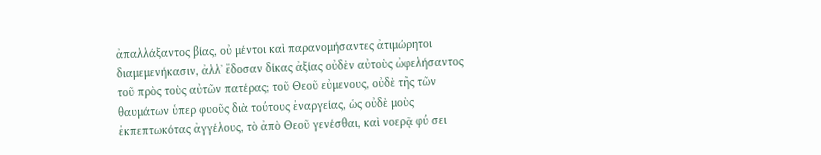ἀπαλλάξαντος βίας, οὐ μέντοι καὶ παρανομήσαντες ἀτιμώρητοι διαμεμενήκασιν, ἀλλ᾽ ἔδοσαν δίκας ἀξίας οὐδὲν αὐτοὺς ὠφελήσαντος τοῦ πρὸς τοὺς αὐτῶν πατέρας; τοῦ Θεοῦ εὐμενους, οὐδὲ τῆς τῶν θαυμάτων ὑπερ φυοῦς διὰ τούτους ἐναργείας, ὡς οὐδὲ μοὺς ἐκπεπτωκότας ἀγγέλους, τὸ ἀπὸ Θεοῦ γενέσθαι, καὶ νοερᾷ φύ σει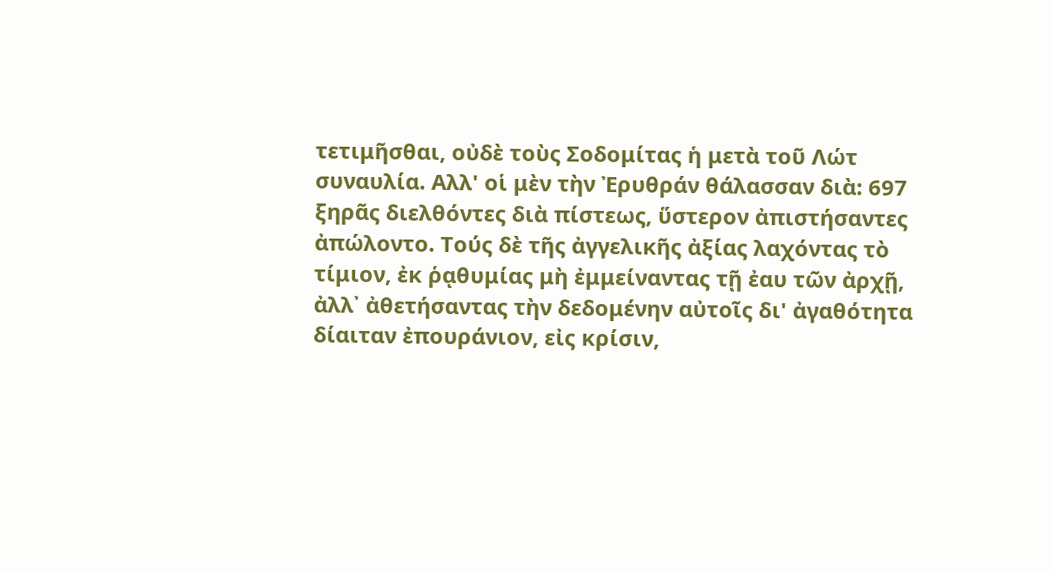τετιμῆσθαι, οὐδὲ τοὺς Σοδομίτας ἡ μετὰ τοῦ Λώτ συναυλία. Αλλ' οἱ μὲν τὴν Ἐρυθράν θάλασσαν διὰ: 697 ξηρᾶς διελθόντες διὰ πίστεως, ὕστερον ἀπιστήσαντες ἀπώλοντο. Τούς δὲ τῆς ἀγγελικῆς ἀξίας λαχόντας τὸ τίμιον, ἐκ ῥᾳθυμίας μὴ ἐμμείναντας τῇ ἐαυ τῶν ἀρχῇ, ἀλλ᾽ ἀθετήσαντας τὴν δεδομένην αὐτοῖς δι' ἀγαθότητα δίαιταν ἐπουράνιον, εἰς κρίσιν,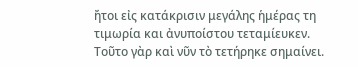ἤτοι εἰς κατάκρισιν μεγάλης ἡμέρας τη τιμωρία και ἀνυποίστου τεταμίευκεν. Τοῦτο γὰρ καὶ νῦν τὸ τετήρηκε σημαίνει.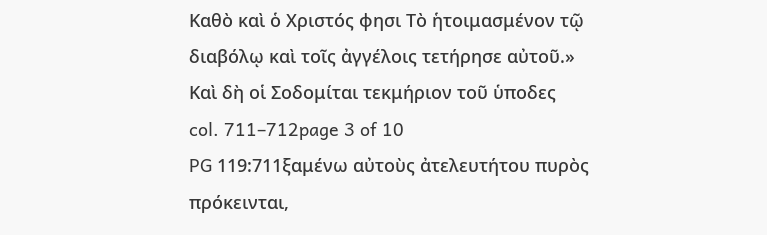Καθὸ καὶ ὁ Χριστός φησι Τὸ ἡτοιμασμένον τῷ διαβόλῳ καὶ τοῖς ἀγγέλοις τετήρησε αὐτοῦ.» Καὶ δὴ οἱ Σοδομίται τεκμήριον τοῦ ὑποδες
col. 711–712page 3 of 10
PG 119:711ξαμένω αὐτοὺς ἀτελευτήτου πυρὸς πρόκεινται,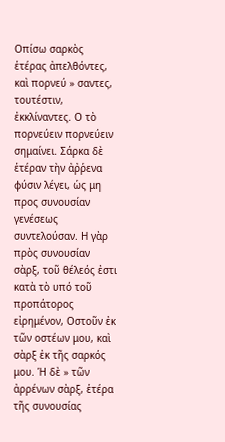Οπίσω σαρκὸς ἑτέρας ἀπελθόντες, καὶ πορνεύ » σαντες, τουτέστιν, ἐκκλίναντες. Ο τὸ πορνεύειν πορνεύειν σημαίνει. Σάρκα δὲ ἑτέραν τὴν ἀῤῥενα φύσιν λέγει, ὡς μη προς συνουσίαν γενέσεως συντελούσαν. Η γὰρ πρὸς συνουσίαν σὰρξ, τοῦ θέλεός ἐστι κατὰ τὸ υπό τοῦ προπάτορος εἰρημένον, Οστοῦν ἐκ τῶν οστέων μου, καὶ σὰρξ ἐκ τῆς σαρκός μου. Ἡ δὲ » τῶν ἀρρένων σὰρξ, ἑτέρα τῆς συνουσίας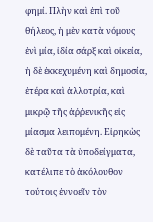φημί. Πλὴν καὶ ἐπὶ τοῦ θήλεος, ἡ μὲν κατὰ νόμους ἑνὶ μία, ἰδία σάρξ καὶ οἰκεία, ἡ δὲ ἐκκεχυμένη καὶ δημοσία, ἑτέρα καὶ ἀλλοτρία, καὶ μικρῷ τῆς ἀῤῥενικῆς εἰς μίασμα λειπομένη. Εἰρηκὼς δὲ ταῦτα τὰ ὑποδείγματα, κατέλιπε τὸ ἀκόλουθον τούτοις ἐννοεῖν τὸν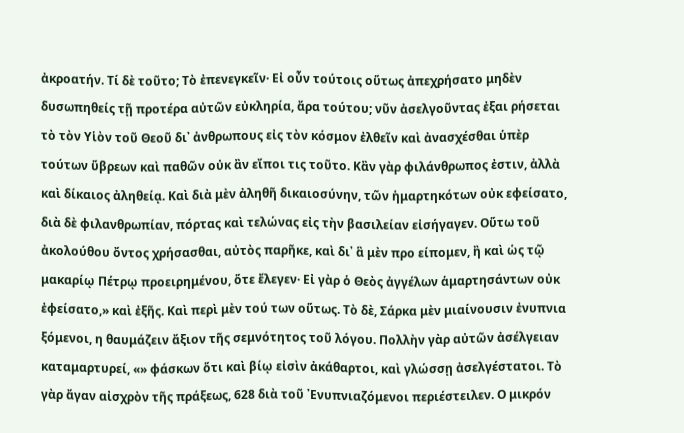ἀκροατήν. Τί δὲ τοῦτο; Τὸ ἐπενεγκεῖν· Εἰ οὖν τούτοις οὕτως ἀπεχρήσατο μηδὲν δυσωπηθείς τῇ προτέρα αὐτῶν εὐκληρία, ἄρα τούτου; νῦν ἀσελγοῦντας ἐξαι ρήσεται τὸ τὸν Υἱὸν τοῦ Θεοῦ δι᾿ ἀνθρωπους εἰς τὸν κόσμον ἐλθεῖν καὶ ἀνασχέσθαι ὑπὲρ τούτων ὕβρεων καὶ παθῶν οὐκ ἂν εἴποι τις τοῦτο. Κἂν γὰρ φιλάνθρωπος ἐστιν, ἀλλὰ καὶ δίκαιος ἀληθείᾳ. Καὶ διὰ μὲν ἀληθῆ δικαιοσύνην, τῶν ἡμαρτηκότων οὐκ εφείσατο, διὰ δὲ φιλανθρωπίαν, πόρτας καὶ τελώνας εἰς τὴν βασιλείαν εἰσήγαγεν. Οὕτω τοῦ ἀκολούθου ὄντος χρήσασθαι, αὐτὸς παρῆκε, καὶ δι᾽ ἃ μὲν προ είπομεν, ἢ καὶ ὡς τῷ μακαρίῳ Πέτρῳ προειρημένου, ὅτε ἔλεγεν· Εἰ γὰρ ὁ Θεὸς ἀγγέλων ἁμαρτησάντων οὐκ ἐφείσατο,» καὶ ἐξῆς. Καὶ περὶ μὲν τού των οὕτως. Τὸ δὲ, Σάρκα μὲν μιαίνουσιν ἐνυπνια ξόμενοι, η θαυμάζειν ἄξιον τῆς σεμνότητος τοῦ λόγου. Πολλὴν γὰρ αὐτῶν ἀσέλγειαν καταμαρτυρεί, «» φάσκων ὅτι καὶ βίῳ εἰσὶν ἀκάθαρτοι, καὶ γλώσσῃ ἀσελγέστατοι. Τὸ γὰρ ἄγαν αἰσχρὸν τῆς πράξεως, 628 διὰ τοῦ ᾿Ενυπνιαζόμενοι περιέστειλεν. Ο μικρόν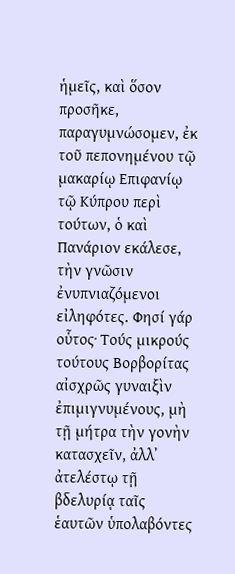ἡμεῖς, καὶ ὅσον προσῆκε, παραγυμνώσομεν, ἐκ τοῦ πεπονημένου τῷ μακαρίῳ Επιφανίῳ τῷ Κύπρου περὶ τούτων, ὁ καὶ Πανάριον εκάλεσε, τὴν γνῶσιν ἐνυπνιαζόμενοι εἰληφότες. Φησί γάρ οὗτος· Τούς μικρούς τούτους Βορβορίτας αἰσχρῶς γυναιξὶν ἐπιμιγνυμένους, μὴ τῇ μήτρα τὴν γονὴν κατασχεῖν, ἀλλ᾽ ἀτελέστῳ τῇ βδελυρίᾳ ταῖς ἑαυτῶν ὑπολαβόντες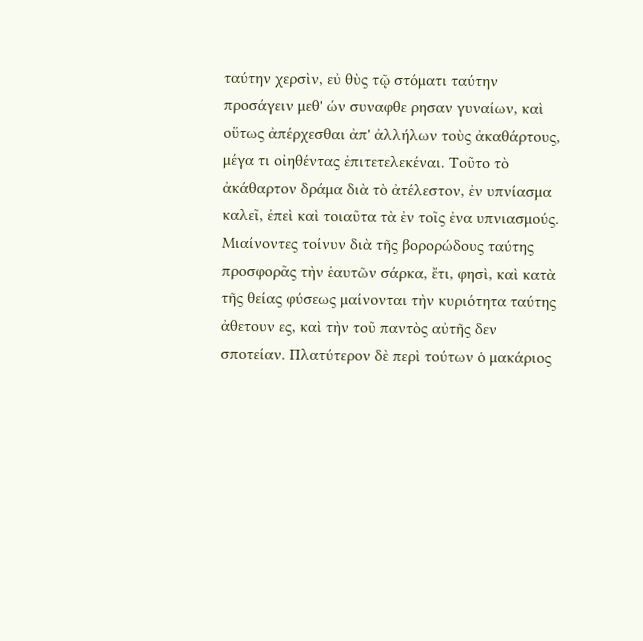ταύτην χερσὶν, εὐ θὺς τῷ στόματι ταύτην προσάγειν μεθ' ών συναφθε ρησαν γυναίων, καὶ οὕτως ἀπέρχεσθαι ἀπ' ἀλλήλων τοὺς ἀκαθάρτους, μέγα τι οἰηθέντας ἐπιτετελεκέναι. Τοῦτο τὸ ἀκάθαρτον δράμα διὰ τὸ ἀτέλεστον, ἐν υπνίασμα καλεῖ, ἐπεὶ καὶ τοιαῦτα τὰ ἐν τοῖς ἐνα υπνιασμούς. Μιαίνοντες τοίνυν διὰ τῆς βορορώδους ταύτης προσφορᾶς τὴν ἑαυτῶν σάρκα, ἔτι, φησὶ, καὶ κατὰ τῆς θείας φύσεως μαίνονται τὴν κυριότητα ταύτης ἀθετουν ες, καὶ τὴν τοῦ παντὸς αὐτῆς δεν σποτείαν. Πλατύτερον δὲ περὶ τούτων ὁ μακάριος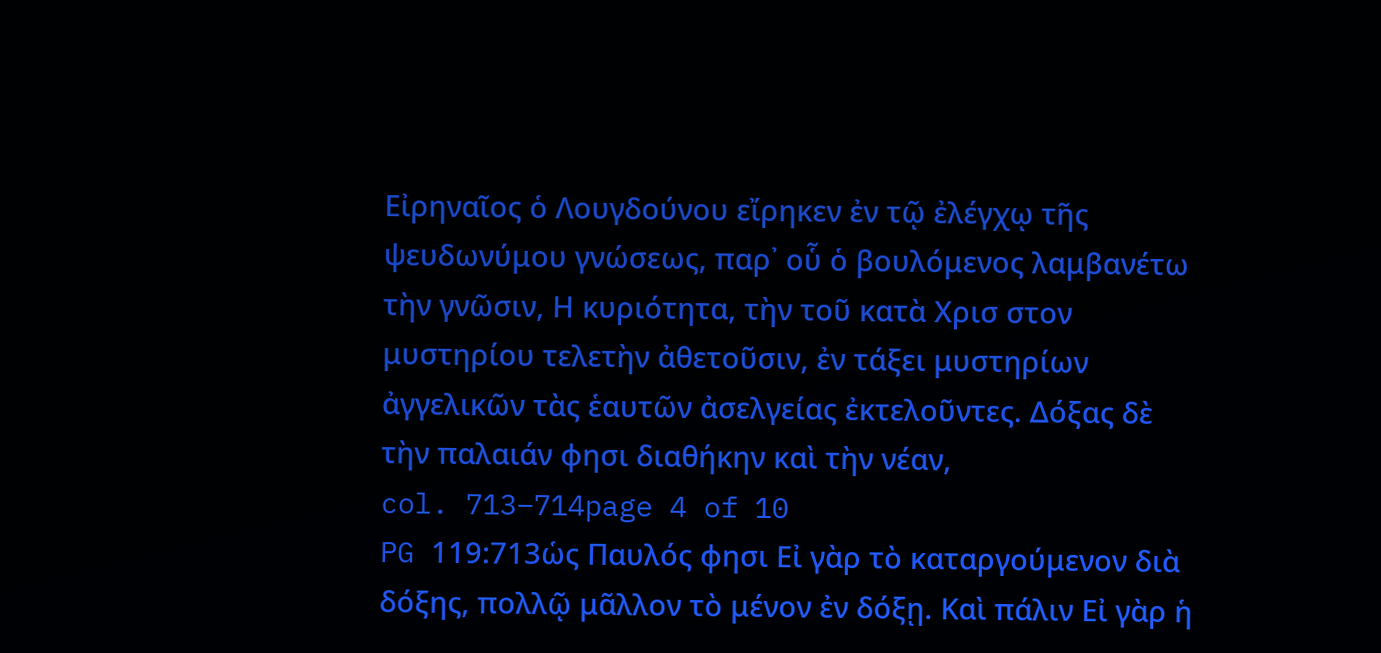Εἰρηναῖος ὁ Λουγδούνου εἴρηκεν ἐν τῷ ἐλέγχῳ τῆς ψευδωνύμου γνώσεως, παρ᾽ οὗ ὁ βουλόμενος λαμβανέτω τὴν γνῶσιν, Η κυριότητα, τὴν τοῦ κατὰ Χρισ στον μυστηρίου τελετὴν ἀθετοῦσιν, ἐν τάξει μυστηρίων ἀγγελικῶν τὰς ἑαυτῶν ἀσελγείας ἐκτελοῦντες. Δόξας δὲ τὴν παλαιάν φησι διαθήκην καὶ τὴν νέαν,
col. 713–714page 4 of 10
PG 119:713ὡς Παυλός φησι Εἰ γὰρ τὸ καταργούμενον διὰ δόξης, πολλῷ μᾶλλον τὸ μένον ἐν δόξῃ. Καὶ πάλιν Εἰ γὰρ ἡ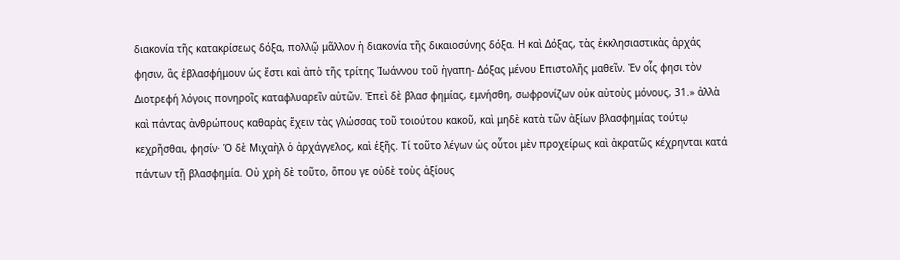διακονία τῆς κατακρίσεως δόξα, πολλῷ μᾶλλον ἡ διακονία τῆς δικαιοσύνης δόξα. Η καὶ Δόξας, τὰς ἐκκλησιαστικὰς ἀρχάς φησιν, ἃς ἐβλασφήμουν ὡς ἔστι καὶ ἀπὸ τῆς τρίτης Ἰωάννου τοῦ ἠγαπη- Δόξας μένου Επιστολῆς μαθεῖν. Ἐν οἷς φησι τὸν Διοτρεφή λόγοις πονηροῖς καταφλυαρεῖν αὐτῶν. Ἐπεὶ δὲ βλασ φημίας, εμνήσθη, σωφρονίζων οὐκ αὐτοὺς μόνους, 31.» ἀλλὰ καὶ πάντας ἀνθρώπους καθαρὰς ἔχειν τὰς γλώσσας τοῦ τοιούτου κακοῦ, καὶ μηδὲ κατὰ τῶν ἀξίων βλασφημίας τούτῳ κεχρῆσθαι, φησίν· Ὁ δὲ Μιχαὴλ ὁ ἀρχάγγελος, καὶ ἑξῆς. Τί τοῦτο λέγων ὡς οὗτοι μὲν προχείρως καὶ ἀκρατῶς κέχρηνται κατά πάντων τῇ βλασφημία. Οὐ χρὴ δὲ τοῦτο, ὅπου γε οὐδὲ τοὺς ἀξίους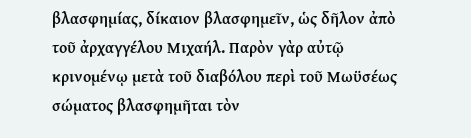βλασφημίας, δίκαιον βλασφημεῖν, ὡς δῆλον ἀπὸ τοῦ ἀρχαγγέλου Μιχαήλ. Παρὸν γὰρ αὐτῷ κρινομένῳ μετὰ τοῦ διαβόλου περὶ τοῦ Μωϋσέως σώματος βλασφημῆται τὸν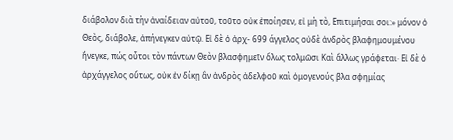διάβολον διὰ τὴν ἀναίδειαν αὐτοῦ, τοῦτο οὐκ ἐποίησεν, εἰ μὴ τὸ, Επιτιμήσαι σοι:» μόνον ὁ Θεὸς, διάβολε, ἀπήνεγκεν αὐτῷ. Εἰ δὲ ὁ ἀρχ- 699 άγγελος οὐδὲ ἀνδρὸς βλαφημουμένου ἤνεγκε, πώς οὗτοι τὸν πάντων Θεὸν βλασφημεῖν ὅλως τολμῶσι Καὶ ἄλλως γράφεται· Εἰ δὲ ὁ ἀρχάγγελος οὕτως, οὐκ ἐν δίκῃ ἂν ἀνδρὸς ἀδελφοῦ καὶ ὁμογενούς βλα σφημίας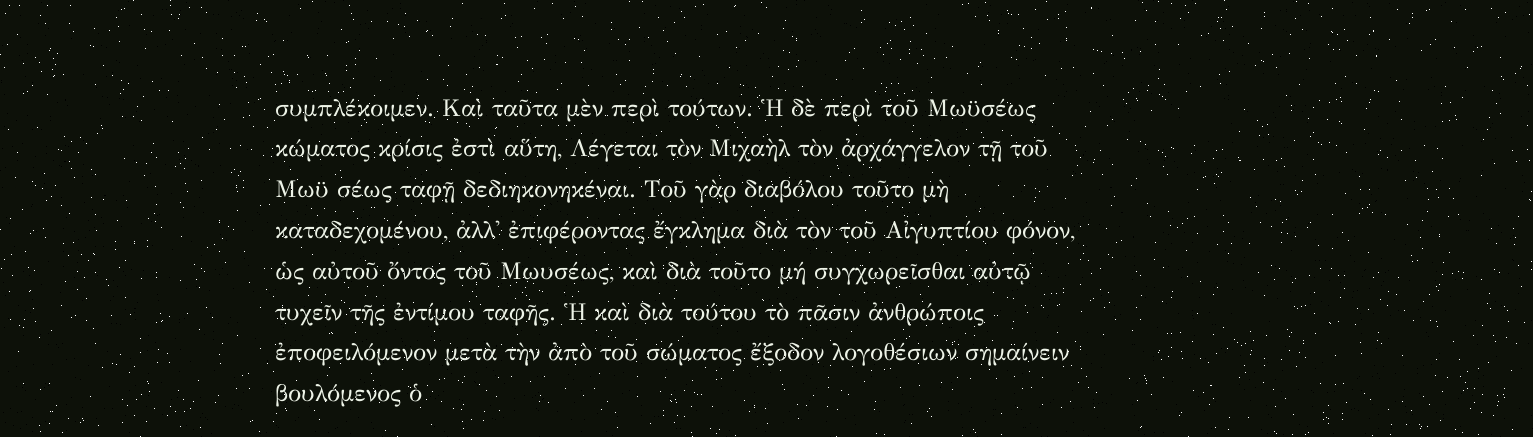συμπλέκοιμεν. Καὶ ταῦτα μὲν περὶ τούτων. Ἡ δὲ περὶ τοῦ Μωϋσέως κώματος κρίσις ἐστὶ αὕτη, Λέγεται τὸν Μιχαὴλ τὸν ἀρχάγγελον τῇ τοῦ Μωϋ σέως ταφῇ δεδιηκονηκέναι. Τοῦ γὰρ διαβόλου τοῦτο μὴ καταδεχομένου, ἀλλ' ἐπιφέροντας ἔγκλημα διὰ τὸν τοῦ Αἰγυπτίου φόνον, ὡς αὐτοῦ ὄντος τοῦ Μωυσέως, καὶ διὰ τοῦτο μή συγχωρεῖσθαι αὐτῷ τυχεῖν τῆς ἐντίμου ταφῆς. Ἡ καὶ διὰ τούτου τὸ πᾶσιν ἀνθρώποις ἐποφειλόμενον μετὰ τὴν ἀπὸ τοῦ σώματος ἔξοδον λογοθέσιων σημαίνειν βουλόμενος ὁ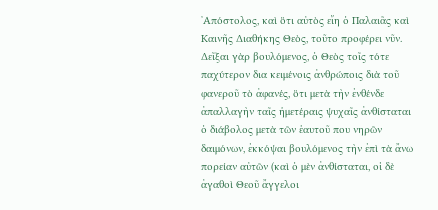᾿Απόστολος, καὶ ὅτι αὐτὸς εἴη ὁ Παλαιᾶς καὶ Καινῆς Διαθήκης Θεὸς, τοῦτο προφέρει νῦν. Δεῖξαι γὰρ βουλόμενος, ὁ Θεὸς τοῖς τότε παχύτερον δια κειμένοις ἀνθρώποις διὰ τοῦ φανεροῦ τὸ ἀφανές, ὅτι μετὰ τὴν ἐνθένδε ἀπαλλαγὴν ταῖς ἡμετέραις ψυχαῖς ἀνθίσταται ὁ διάβολος μετὰ τῶν ἑαυτοῦ που νηρῶν δαιμόνων, ἐκκόψαι βουλόμενος τὴν ἐπὶ τὰ ἄνω πορείαν αὐτῶν (καὶ ὁ μὲν ἀνθίσταται, οἱ δὲ ἀγαθοὶ Θεοῦ ἄγγελοι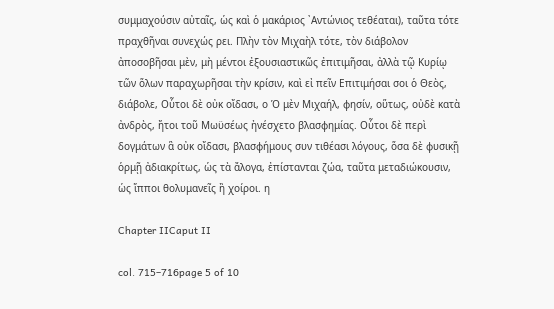συμμαχούσιν αὐταῖς, ὡς καὶ ὁ μακάριος ᾿Αντώνιος τεθέαται), ταῦτα τότε πραχθῆναι συνεχώς ρει. Πλὴν τὸν Μιχαὴλ τότε, τὸν διάβολον ἀποσοβῆσαι μὲν, μὴ μέντοι ἐξουσιαστικῶς ἐπιτιμῆσαι, ἀλλὰ τῷ Κυρίῳ τῶν ὅλων παραχωρῆσαι τὴν κρίσιν, καὶ εἰ πεῖν Επιτιμήσαι σοι ὁ Θεὸς, διάβολε, Οὗτοι δὲ οὐκ οἴδασι, ο Ὁ μὲν Μιχαήλ, φησίν, οὕτως, οὐδὲ κατὰ ἀνδρὸς, ἤτοι τοῦ Μωϋσέως ἠνέσχετο βλασφημίας. Οὗτοι δὲ περὶ δογμάτων ἃ οὐκ οἴδασι, βλασφήμους συν τιθέασι λόγους, ὅσα δὲ φυσικῇ ὁρμῇ ἀδιακρίτως, ὡς τὰ ἄλογα, ἐπίστανται ζώα, ταῦτα μεταδιώκουσιν, ὡς ἵπποι θολυμανεῖς ἢ χοίροι. η

Chapter IICaput II

col. 715–716page 5 of 10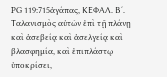PG 119:715ἀγάπας, ΚΕΦΑΛ. Β΄. Ταλανισμὸς αὐτῶν ἐπὶ τῇ πλάνῃ καὶ ἀσεβείᾳ καὶ ἀσελγείᾳ καὶ βλασφημία, καὶ ἐπιπλάστῳ ὑποκρίσει,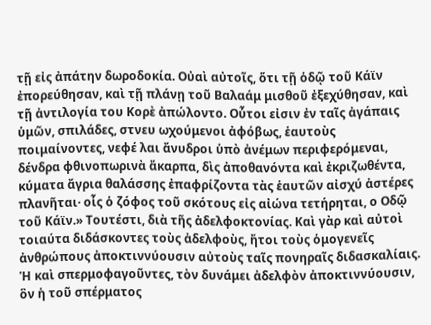τῇ εἰς ἀπάτην δωροδοκία. Οὐαὶ αὐτοῖς, ὅτι τῇ ὁδῷ τοῦ Κάϊν ἐπορεύθησαν, καὶ τῇ πλάνῃ τοῦ Βαλαάμ μισθοῦ ἐξεχύθησαν, καὶ τῇ ἀντιλογία του Κορὲ ἀπώλοντο. Οὗτοι εἰσιν ἐν ταῖς ἀγάπαις ὑμῶν, σπιλάδες, στνευ ωχούμενοι ἀφόβως, ἑαυτοὺς ποιμαίνοντες, νεφέ λαι ἄνυδροι ὑπὸ ἀνέμων περιφερόμεναι, δένδρα φθινοπωρινὰ ἄκαρπα, δὶς ἀποθανόντα καὶ ἐκριζωθέντα, κύματα ἄγρια θαλάσσης ἐπαφρίζοντα τὰς ἑαυτῶν αἰσχύ ἀστέρες πλανῆται· οἷς ὁ ζόφος τοῦ σκότους εἰς αἰώνα τετήρηται, ο Οδῷ τοῦ Κάϊν.» Τουτέστι, διὰ τῆς ἀδελφοκτονίας. Καὶ γὰρ καὶ αὐτοὶ τοιαύτα διδάσκοντες τοὺς ἀδελφοὺς, ἤτοι τοὺς ὁμογενεῖς ἀνθρώπους ἀποκτιννύουσιν αὐτοὺς ταῖς πονηραῖς διδασκαλίαις. Ἡ καὶ σπερμοφαγοῦντες, τὸν δυνάμει ἀδελφὸν ἀποκτιννύουσιν, ὃν ἡ τοῦ σπέρματος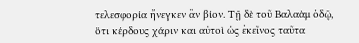τελεσφορία ἤνεγκεν ἂν βίον. Τῇ δὲ τοῦ Βαλαὰμ ὁδῷ, ὅτι κέρδους χάριν και αὐτοὶ ὡς ἐκεῖνος ταῦτα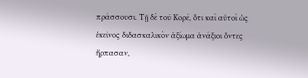πράσσουσι. Τῇ δὲ τοῦ Κορέ, ὅτι καὶ αὐτοὶ ὡς ἐκεῖνος διδασκαλικὸν ἀξίωμα ἀνάξιοι ὄντες ἥρπασαν,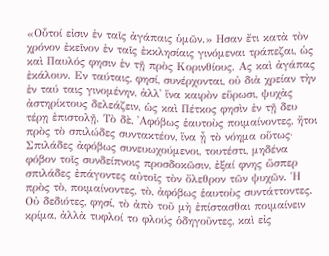«Οὗτοί εἰσιν ἐν ταῖς ἀγάπαις ὑμῶν.» Ησαν ἔτι κατὰ τὸν χρόνον ἐκεῖνον ἐν ταῖς ἐκκλησίαις γινόμεναι τράπεζαι, ὡς καὶ Παυλός φησιν ἐν τῇ πρὸς Κορινθίους. Ας καὶ ἀγάπας ἐκάλουν. Εν ταύταις, φησί, συνέρχονται, οὐ διὰ χρείαν τὴν ἐν ταύ ταις γινομένην, ἀλλ᾽ ἵνα καιρὸν εὕρωσι, ψυχὰς ἀστηρίκτους δελεάζειν, ὡς καὶ Πέτκος φησὶν ἐν τῇ δευ τέρῃ ἐπιστολῇ. Τὸ δὲ, ᾿Αφόβως ἑαυτοὺς ποιμαίνοντες, ἤτοι πρὸς τὸ σπιλώδες συντακτέον, ἵνα ᾖ τὸ νόημα οὕτως· Σπιλάδες ἀφόβως συνευωχούμενοι, τουτέστι, μηδένα φόβον τοῖς συνδείπνοις προσδοκῶσιν, ἐξαί φνης ὥσπερ σπιλάδες ἐπάγοντες αὐτοῖς τὸν ὄλεθρον τῶν ψυχῶν. Ἡ πρὸς τὸ, ποιμαίνοντες, τὸ, ἀφόβως ἑαυτοὺς συντάττοντες. Οὐ δεδιότες, φησί, τὸ ἀπὸ τοῦ μὴ ἐπίστασθαι ποιμαίνειν κρίμα, ἀλλὰ τυφλοί το φλούς ὁδηγοῦντες, καὶ εἰς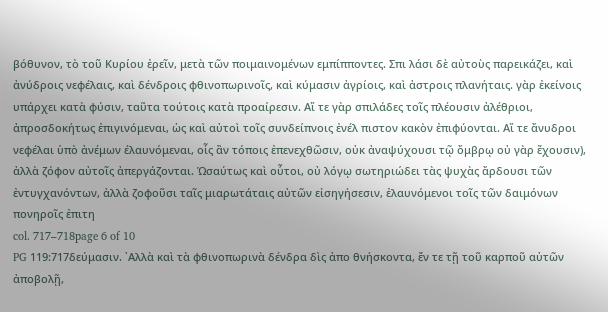βόθυνον, τὸ τοῦ Κυρίου ἐρεῖν, μετὰ τῶν ποιμαινομένων εμπίπποντες. Σπι λάσι δὲ αὐτοὺς παρεικάζει, καὶ ἀνύδροις νεφέλαις, καὶ δένδροις φθινοπωρινοῖς, καὶ κύμασιν ἀγρίοις, καὶ ἀστροις πλανήταις. γὰρ ἐκείνοις υπάρχει κατὰ φύσιν, ταῦτα τούτοις κατὰ προαίρεσιν. Αἵ τε γὰρ σπιλάδες τοῖς πλέουσιν ἀλέθριοι, ἀπροσδοκήτως ἐπιγινόμεναι, ὡς καὶ αὐτοὶ τοῖς συνδείπνοις ἐνέλ πιστον κακὸν ἐπιφύονται. Αἵ τε ἄνυδροι νεφέλαι ὑπὸ ἀνέμων έλαυνόμεναι, οἷς ἂν τόποις ἐπενεχθῶσιν, οὐκ ἀναψύχουσι τῷ ὄμβρῳ οὐ γὰρ ἔχουσιν), ἀλλὰ ζόφον αὐτοῖς ἀπεργάζονται. Ὡσαύτως καὶ οὗτοι, οὐ λόγῳ σωτηριώδει τὰς ψυχὰς ἄρδουσι τῶν ἐντυγχανόντων, ἀλλὰ ζοφοῦσι ταῖς μιαρωτάταις αὐτῶν εἰσηγήσεσιν, ἐλαυνόμενοι τοῖς τῶν δαιμόνων πονηροῖς ἐπιτη
col. 717–718page 6 of 10
PG 119:717δεύμασιν. ᾿Αλλὰ καὶ τὰ φθινοπωρινὰ δένδρα δὶς ἀπο θνήσκοντα, ἔν τε τῇ τοῦ καρποῦ αὐτῶν ἀποβολῇ,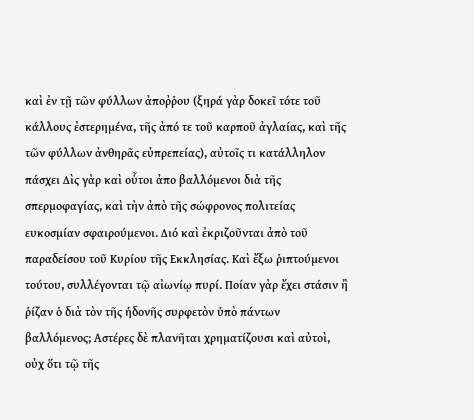καὶ ἐν τῇ τῶν φύλλων ἀποῤῥου (ξηρά γὰρ δοκεῖ τότε τοῦ κάλλους ἐστερημένα, τῆς ἀπό τε τοῦ καρποῦ ἀγλαίας, καὶ τῆς τῶν φύλλων ἀνθηρᾶς εὐπρεπείας), αὐτοῖς τι κατάλληλον πάσχει Δὶς γὰρ καὶ οὗτοι ἀπο βαλλόμενοι διὰ τῆς σπερμοφαγίας, καὶ τὴν ἀπὸ τῆς σώφρονος πολιτείας ευκοσμίαν σφαιρούμενοι. Διό καὶ ἐκριζοῦνται ἀπὸ τοῦ παραδείσου τοῦ Κυρίου τῆς Εκκλησίας. Καὶ ἔξω ῥιπτούμενοι τούτου, συλλέγονται τῷ αἰωνίῳ πυρί. Ποίαν γὰρ ἔχει στάσιν ἢ ῥίζαν ὁ διὰ τὸν τῆς ἡδονῆς συρφετὸν ὑπὸ πάντων βαλλόμενος; Αστέρες δὲ πλανῆται χρηματίζουσι καὶ αὐτοὶ, οὐχ ὅτι τῷ τῆς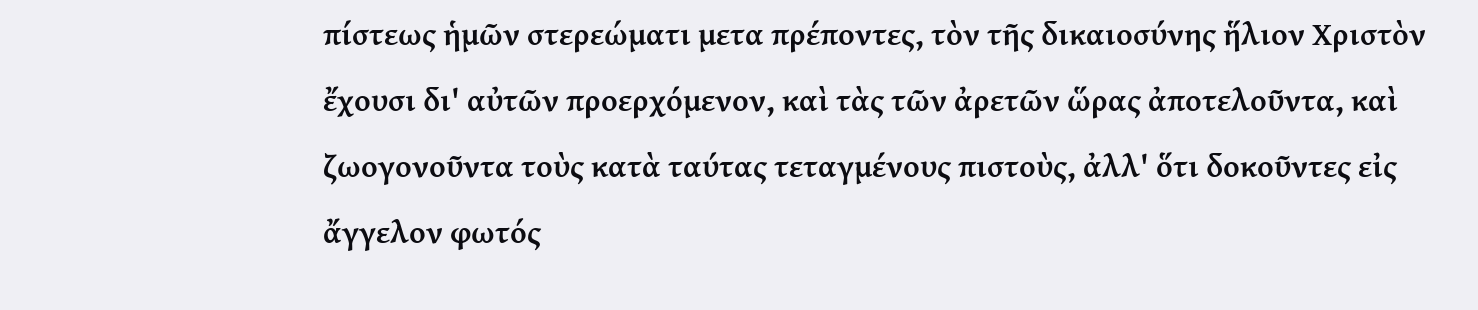πίστεως ἡμῶν στερεώματι μετα πρέποντες, τὸν τῆς δικαιοσύνης ἥλιον Χριστὸν ἔχουσι δι' αὐτῶν προερχόμενον, καὶ τὰς τῶν ἀρετῶν ὥρας ἀποτελοῦντα, καὶ ζωογονοῦντα τοὺς κατὰ ταύτας τεταγμένους πιστοὺς, ἀλλ' ὅτι δοκοῦντες εἰς ἄγγελον φωτός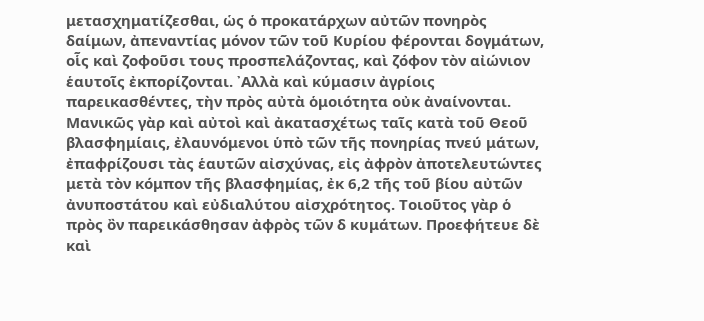μετασχηματίζεσθαι, ὡς ὁ προκατάρχων αὐτῶν πονηρὸς δαίμων, ἀπεναντίας μόνον τῶν τοῦ Κυρίου φέρονται δογμάτων, οἷς καὶ ζοφοῦσι τους προσπελάζοντας, καὶ ζόφον τὸν αἰώνιον ἑαυτοῖς ἐκπορίζονται. ᾿Αλλὰ καὶ κύμασιν ἀγρίοις παρεικασθέντες, τὴν πρὸς αὐτὰ ὁμοιότητα οὐκ ἀναίνονται. Μανικῶς γὰρ καὶ αὐτοὶ καὶ ἀκατασχέτως ταῖς κατὰ τοῦ Θεοῦ βλασφημίαις, ἐλαυνόμενοι ὑπὸ τῶν τῆς πονηρίας πνεύ μάτων, ἐπαφρίζουσι τὰς ἑαυτῶν αἰσχύνας, εἰς ἀφρὸν ἀποτελευτώντες μετὰ τὸν κόμπον τῆς βλασφημίας, ἐκ 6,2 τῆς τοῦ βίου αὐτῶν ἀνυποστάτου καὶ εὐδιαλύτου αἰσχρότητος. Τοιοῦτος γὰρ ὁ πρὸς ὂν παρεικάσθησαν ἀφρὸς τῶν δ κυμάτων. Προεφήτευε δὲ καὶ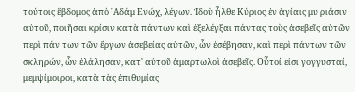τούτοις ἕβδομος ἀπὸ ᾿Αδάμ Ενώχ, λέγων. Ἰδοὺ ἦλθε Κύριος ἐν ἁγίαις μυ ριάσιν αὐτοῦ, ποιῆσαι κρίσιν κατὰ πάντων καὶ ἐξελέγξαι πάντας τοὺς ἀσεβεῖς αὐτῶν περὶ πάν των τῶν ἔργων ἀσεβείας αὐτῶν, ὧν ἐσέβησαν, καὶ περὶ πάντων τῶν σκληρών, ὧν ἐλάλησαν, κατ' αὐτοῦ ἁμαρτωλοὶ ἀσεβεῖς. Οὗτοί εἰσι γογγυσταί, μεμψίμοιροι, κατὰ τὰς ἐπιθυμίας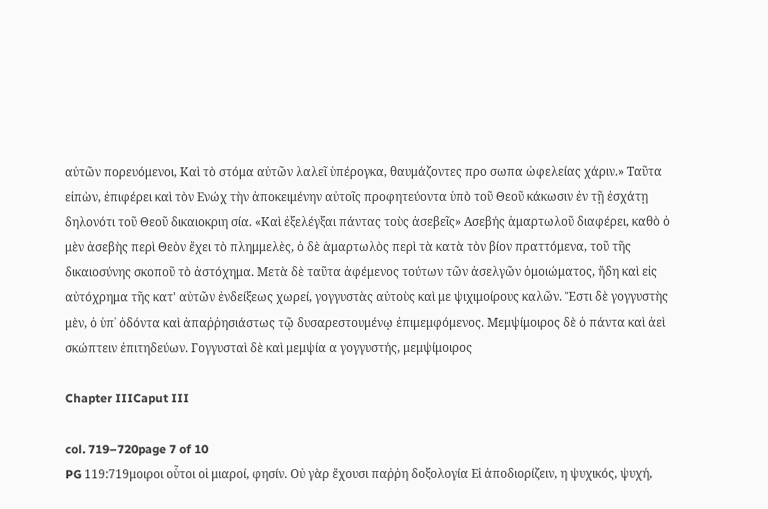αὐτῶν πορευόμενοι, Καὶ τὸ στόμα αὐτῶν λαλεῖ ὑπέρογκα, θαυμάζοντες προ σωπα ὠφελείας χάριν.» Ταῦτα εἰπὼν, ἐπιφέρει καὶ τὸν Ενώχ τὴν ἀποκειμένην αὐτοῖς προφητεύοντα ὑπὸ τοῦ Θεοῦ κάκωσιν ἐν τῇ ἐσχάτῃ δηλονότι τοῦ Θεοῦ δικαιοκριη σία. «Καὶ ἐξελέγξαι πάντας τοὺς ἀσεβεῖς» Ασεβής ἁμαρτωλοῦ διαφέρει, καθὸ ὁ μὲν ἀσεβὴς περὶ Θεὸν ἔχει τὸ πλημμελὲς, ὁ δὲ ἁμαρτωλὸς περὶ τὰ κατὰ τὸν βίον πραττόμενα, τοῦ τῆς δικαιοσύνης σκοποῦ τὸ ἀστόχημα. Μετὰ δὲ ταῦτα ἀφέμενος τούτων τῶν ἀσελγῶν ὁμοιώματος, ἤδη καὶ εἰς αὐτόχρημα τῆς κατ' αὐτῶν ἐνδείξεως χωρεί, γογγυστὰς αὐτοὺς καὶ με ψιχιμοίρους καλῶν. Ἔστι δὲ γογγυστὴς μὲν, ὁ ὑπ᾽ ὀδόντα καὶ ἀπαῤῥησιάστως τῷ δυσαρεστουμένῳ ἐπιμεμφόμενος. Μεμψίμοιρος δὲ ὁ πάντα καὶ ἀεὶ σκώπτειν ἐπιτηδεύων. Γογγυσταὶ δὲ καὶ μεμψία α γογγυστής, μεμψίμοιρος

Chapter IIICaput III

col. 719–720page 7 of 10
PG 119:719μοιροι οὗτοι οἱ μιαροί, φησίν. Οὐ γὰρ ἔχουσι παῤῥη δοξολογία Εἰ ἀποδιορίζειν, η ψυχικός, ψυχή,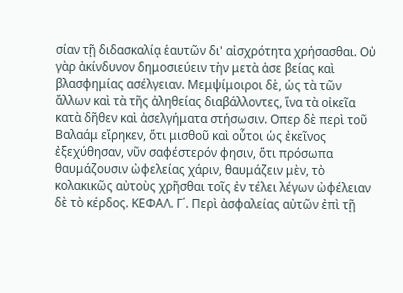σίαν τῇ διδασκαλίᾳ ἑαυτῶν δι' αἰσχρότητα χρήσασθαι. Οὐ γὰρ ἀκίνδυνον δημοσιεύειν τὴν μετὰ ἀσε βείας καὶ βλασφημίας ασέλγειαν. Μεμψίμοιροι δὲ, ὡς τὰ τῶν ἄλλων καὶ τὰ τῆς ἀληθείας διαβάλλοντες, ἵνα τὰ οἰκεῖα κατὰ δῆθεν καὶ ἀσελγήματα στήσωσιν. Οπερ δὲ περὶ τοῦ Βαλαάμ εἴρηκεν, ὅτι μισθοῦ καὶ οὗτοι ὡς ἐκεῖνος ἐξεχύθησαν, νῦν σαφέστερόν φησιν, ὅτι πρόσωπα θαυμάζουσιν ὠφελείας χάριν, θαυμάζειν μὲν, τὸ κολακικῶς αὐτοὺς χρῆσθαι τοῖς ἐν τέλει λέγων ὠφέλειαν δὲ τὸ κέρδος. ΚΕΦΑΛ. Γ΄. Περὶ ἀσφαλείας αὐτῶν ἐπὶ τῇ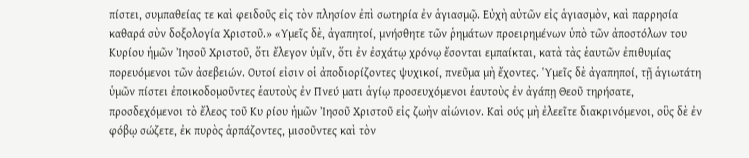πίστει, συμπαθείας τε καὶ φειδοῦς εἰς τὸν πλησίον ἐπὶ σωτηρία ἐν ἁγιασμῷ. Εὐχὴ αὐτῶν εἰς ἁγιασμὸν, καὶ παρρησία καθαρά σὺν δοξολογία Χριστοῦ.» «Υμεῖς δὲ, ἀγαπητοί, μνήσθητε τῶν ῥημάτων προειρημένων ὑπὸ τῶν ἀποστόλων του Κυρίου ἡμῶν Ἰησοῦ Χριστοῦ, ὅτι ἔλεγον ὑμῖν, ὅτι ἐν ἐσχάτῳ χρόνῳ ἔσονται εμπαίκται, κατὰ τὰς ἑαυτῶν ἐπιθυμίας πορευόμενοι τῶν ἀσεβειών. Ουτοί εἰσιν οἱ ἀποδιορίζοντες ψυχικοί, πνεῦμα μὴ ἔχοντες. Ὑμεῖς δὲ ἀγαπηποί, τῇ ἁγιωτάτη ὑμῶν πίστει ἐποικοδομοῦντες ἑαυτοὺς ἐν Πνεύ ματι ἁγίῳ προσευχόμενοι ἑαυτοὺς ἐν ἀγάπῃ Θεοῦ τηρήσατε, προσδεχόμενοι τὸ ἔλεος τοῦ Κυ ρίου ἡμῶν Ἰησοῦ Χριστοῦ εἰς ζωὴν αἰώνιον. Καὶ ούς μὴ ἐλεεῖτε διακρινόμενοι, οὓς δὲ ἐν φόβῳ σώζετε, ἐκ πυρὸς ἁρπάζοντες, μισοῦντες καὶ τὸν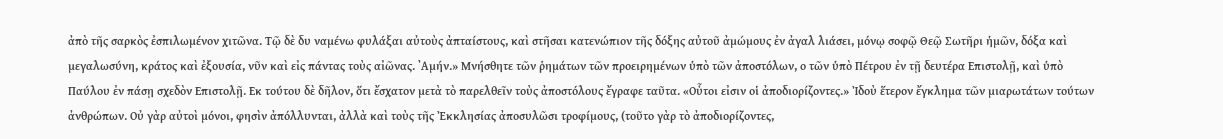ἀπὸ τῆς σαρκὸς ἐσπιλωμένον χιτῶνα. Τῷ δὲ δυ ναμένω φυλάξαι αὐτοὺς ἀπταίστους, καὶ στῆσαι κατενώπιον τῆς δόξης αὐτοῦ ἀμώμους ἐν ἀγαλ λιάσει, μόνῳ σοφῷ Θεῷ Σωτῆρι ἡμῶν, δόξα καὶ μεγαλωσύνη, κράτος καὶ ἐξουσία, νῦν καὶ εἰς πάντας τοὺς αἰῶνας. ᾿Αμήν.» Μνήσθητε τῶν ῥημάτων τῶν προειρημένων ὑπὸ τῶν ἀποστόλων, ο τῶν ὑπὸ Πέτρου ἐν τῇ δευτέρα Επιστολῇ, καὶ ὑπὸ Παύλου ἐν πάσῃ σχεδὸν Επιστολῇ. Εκ τούτου δὲ δῆλον, ὅτι ἔσχατον μετὰ τὸ παρελθεῖν τοὺς ἀποστόλους ἔγραφε ταῦτα. «Οὗτοι εἰσιν οἱ ἀποδιορίζοντες.» Ἰδοὺ ἕτερον ἔγκλημα τῶν μιαρωτάτων τούτων ἀνθρώπων. Οὐ γὰρ αὐτοὶ μόνοι, φησὶν ἀπόλλυνται, ἀλλὰ καὶ τοὺς τῆς Ἐκκλησίας ἀποσυλῶσι τροφίμους, (τοῦτο γὰρ τὸ ἀποδιορίζοντες,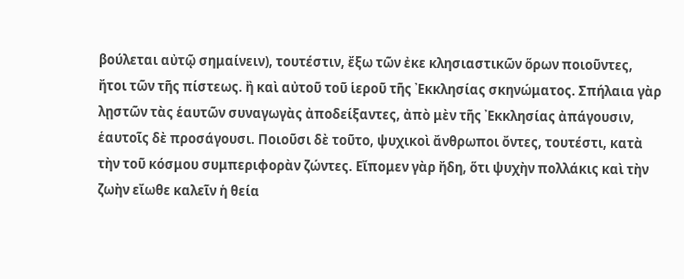βούλεται αὐτῷ σημαίνειν), τουτέστιν, ἔξω τῶν ἐκε κλησιαστικῶν ὅρων ποιοῦντες, ἤτοι τῶν τῆς πίστεως. ἢ καὶ αὐτοῦ τοῦ ἱεροῦ τῆς ᾿Εκκλησίας σκηνώματος. Σπήλαια γὰρ λῃστῶν τὰς ἑαυτῶν συναγωγὰς ἀποδείξαντες, ἀπὸ μὲν τῆς ᾿Εκκλησίας ἀπάγουσιν, ἑαυτοῖς δὲ προσάγουσι. Ποιοῦσι δὲ τοῦτο, ψυχικοὶ ἄνθρωποι ὄντες, τουτέστι, κατὰ τὴν τοῦ κόσμου συμπεριφορὰν ζώντες. Εἴπομεν γὰρ ἤδη, ὅτι ψυχὴν πολλάκις καὶ τὴν ζωὴν εἴωθε καλεῖν ἡ θεία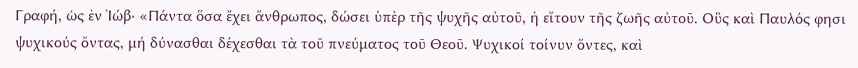Γραφή, ὡς ἐν Ἰώβ· «Πάντα ὅσα ἔχει ἄνθρωπος, δώσει ὑπὲρ τῆς ψυχῆς αὐτοῦ, ἡ εἴτουν τῆς ζωῆς αὐτοῦ. Οὓς καὶ Παυλός φησι ψυχικούς ὄντας, μή δύνασθαι δέχεσθαι τὰ τοῦ πνεύματος τοῦ Θεοῦ. Ψυχικοί τοίνυν ὄντες, καὶ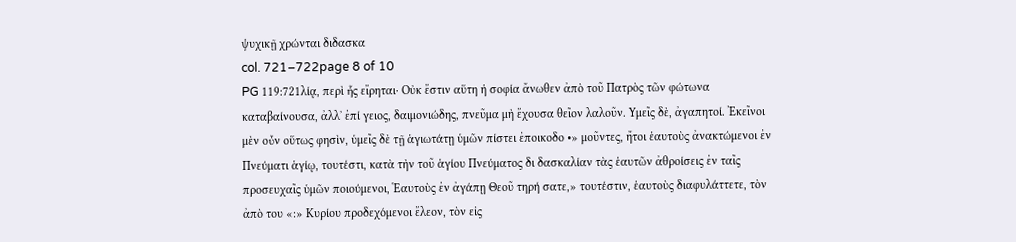ψυχικῇ χρώνται διδασκα
col. 721–722page 8 of 10
PG 119:721λίᾳ, περὶ ἧς εἴρηται· Οὐκ ἔστιν αὕτη ἡ σοφία ἄνωθεν ἀπὸ τοῦ Πατρὸς τῶν φώτωνα καταβαίνουσα, ἀλλ᾽ ἐπί γειος, δαιμονιώδης, πνεῦμα μὴ ἔχουσα θεῖον λαλοῦν. Υμεῖς δὲ, ἀγαπητοί. Ἐκεῖνοι μὲν οὖν οὕτως φησὶν, ὑμεῖς δὲ τῇ ἁγιωτάτῃ ὑμῶν πίστει ἐποικοδο •» μοῦντες, ἤτοι ἑαυτοὺς ἀνακτώμενοι ἐν Πνεύματι ἁγίῳ, τουτέστι, κατὰ τὴν τοῦ ἁγίου Πνεύματος δι δασκαλίαν τὰς ἑαυτῶν ἀθροίσεις ἐν ταῖς προσευχαῖς ὑμῶν ποιούμενοι, Ἑαυτοὺς ἐν ἀγάπῃ Θεοῦ τηρή σατε,» τουτέστιν, ἑαυτοὺς διαφυλάττετε, τὸν ἀπὸ του «:» Κυρίου προδεχόμενοι ἔλεον, τὸν εἰς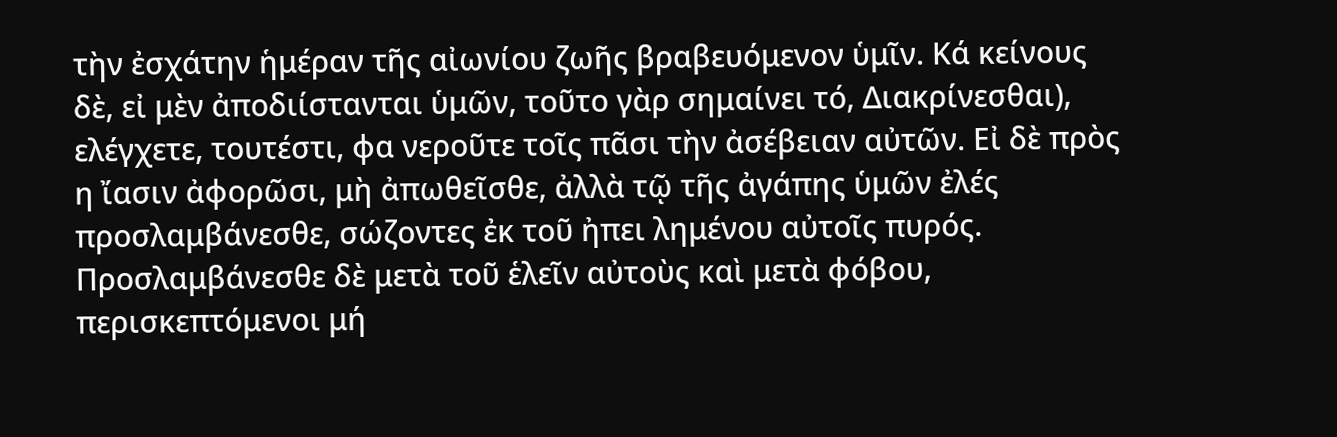τὴν ἐσχάτην ἡμέραν τῆς αἰωνίου ζωῆς βραβευόμενον ὑμῖν. Κά κείνους δὲ, εἰ μὲν ἀποδιίστανται ὑμῶν, τοῦτο γὰρ σημαίνει τό, Διακρίνεσθαι), ελέγχετε, τουτέστι, φα νεροῦτε τοῖς πᾶσι τὴν ἀσέβειαν αὐτῶν. Εἰ δὲ πρὸς η ἴασιν ἀφορῶσι, μὴ ἀπωθεῖσθε, ἀλλὰ τῷ τῆς ἀγάπης ὑμῶν ἐλές προσλαμβάνεσθε, σώζοντες ἐκ τοῦ ἠπει λημένου αὐτοῖς πυρός. Προσλαμβάνεσθε δὲ μετὰ τοῦ ἑλεῖν αὐτοὺς καὶ μετὰ φόβου, περισκεπτόμενοι μή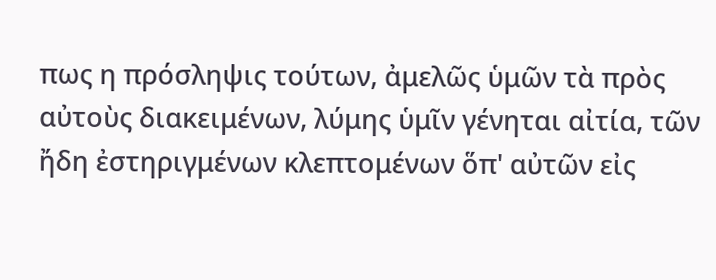πως η πρόσληψις τούτων, ἀμελῶς ὑμῶν τὰ πρὸς αὐτοὺς διακειμένων, λύμης ὑμῖν γένηται αἰτία, τῶν ἤδη ἐστηριγμένων κλεπτομένων ὅπ' αὐτῶν εἰς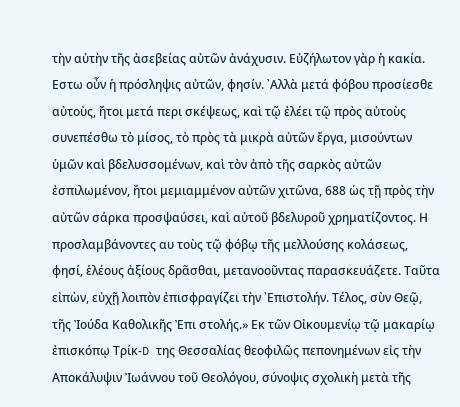τὴν αὐτὴν τῆς ἀσεβείας αὐτῶν ἀνάχυσιν. Εὐζήλωτον γὰρ ἡ κακία. Εστω οὖν ἡ πρόσληψις αὐτῶν, φησίν. ᾿Αλλὰ μετά φόβου προσίεσθε αὐτοὺς, ἤτοι μετά περι σκέψεως, καὶ τῷ ἐλέει τῷ πρὸς αὐτοὺς συνεπέσθω τὸ μίσος, τὸ πρὸς τὰ μικρὰ αὐτῶν ἔργα, μισούντων ὑμῶν καὶ βδελυσσομένων, καὶ τὸν ἀπὸ τῆς σαρκὸς αὐτῶν ἐσπιλωμένον, ἤτοι μεμιαμμένον αὐτῶν χιτῶνα, 688 ὡς τῇ πρὸς τὴν αὐτῶν σάρκα προσψαύσει, καὶ αὐτοῦ βδελυροῦ χρηματίζοντος. Η προσλαμβάνοντες αυ τοὺς τῷ φόβῳ τῆς μελλούσης κολάσεως, φησί, ἑλέους ἀξίους δρᾶσθαι, μετανοοῦντας παρασκευάζετε. Ταῦτα εἰπὼν, εὐχῇ λοιπὸν ἐπισφραγίζει τὴν ᾿Επιστολήν. Τέλος, σὺν Θεῷ, τῆς Ἰούδα Καθολικῆς Ἐπι στολής.» Εκ τῶν Οἰκουμενίῳ τῷ μακαρίῳ ἐπισκόπῳ Τρίκ-D της Θεσσαλίας θεοφιλῶς πεπονημένων εἰς τὴν Αποκάλυψιν Ἰωάννου τοῦ Θεολόγου, σύνοψις σχολικὴ μετὰ τῆς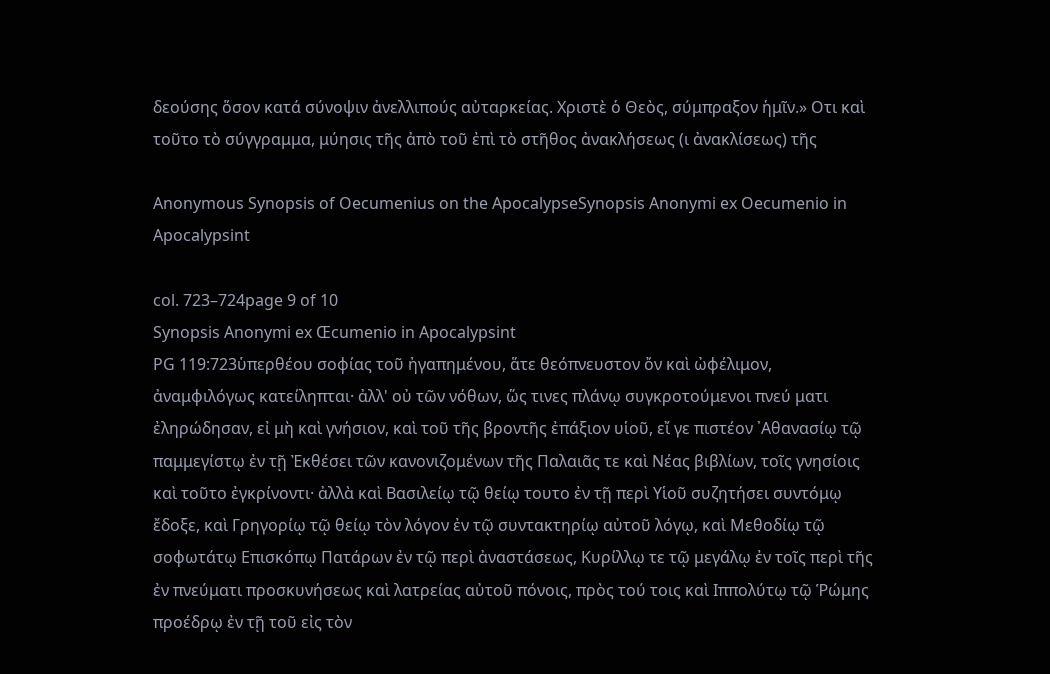δεούσης ὅσον κατά σύνοψιν ἀνελλιπούς αὐταρκείας. Χριστὲ ὁ Θεὸς, σύμπραξον ἡμῖν.» Οτι καὶ τοῦτο τὸ σύγγραμμα, μύησις τῆς ἀπὸ τοῦ ἐπὶ τὸ στῆθος ἀνακλήσεως (ι ἀνακλίσεως) τῆς

Anonymous Synopsis of Oecumenius on the ApocalypseSynopsis Anonymi ex Oecumenio in Apocalypsint

col. 723–724page 9 of 10
Synopsis Anonymi ex Œcumenio in Apocalypsint
PG 119:723ὑπερθέου σοφίας τοῦ ἠγαπημένου, ἅτε θεόπνευστον ὄν καὶ ὠφέλιμον, ἀναμφιλόγως κατείληπται· ἀλλ' οὐ τῶν νόθων, ὥς τινες πλάνῳ συγκροτούμενοι πνεύ ματι ἐληρώδησαν, εἰ μὴ καὶ γνήσιον, καὶ τοῦ τῆς βροντῆς ἐπάξιον υἱοῦ, εἴ γε πιστέον ᾿Αθανασίῳ τῷ παμμεγίστῳ ἐν τῇ Ἐκθέσει τῶν κανονιζομένων τῆς Παλαιᾶς τε καὶ Νέας βιβλίων, τοῖς γνησίοις καὶ τοῦτο ἐγκρίνοντι· ἀλλὰ καὶ Βασιλείῳ τῷ θείῳ τουτο ἐν τῇ περὶ Υἱοῦ συζητήσει συντόμῳ ἔδοξε, καὶ Γρηγορίῳ τῷ θείῳ τὸν λόγον ἐν τῷ συντακτηρίῳ αὐτοῦ λόγῳ, καὶ Μεθοδίῳ τῷ σοφωτάτῳ Επισκόπῳ Πατάρων ἐν τῷ περὶ ἀναστάσεως, Κυρίλλῳ τε τῷ μεγάλῳ ἐν τοῖς περὶ τῆς ἐν πνεύματι προσκυνήσεως καὶ λατρείας αὐτοῦ πόνοις, πρὸς τού τοις καὶ Ιππολύτῳ τῷ Ῥώμης προέδρῳ ἐν τῇ τοῦ εἰς τὸν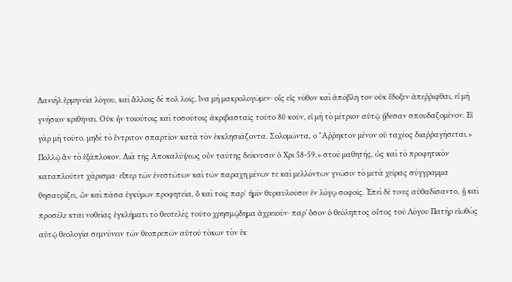Δανιὴλ ἐρμηνεία λόγου, καὶ ἄλλοις δὲ πολ λοῖς, ἵνα μὴ μακρολογῶμεν· οἷς εἰς νόθον καὶ ἀπόβλη τον οὐκ ἔδοξεν ἀπεῤῥιφθαι, εἰ μὴ γνήσιον κριθῆναι. Οὐκ ἦν τοιούτοις καὶ τοσούτοις ἀκριβασταῖς τοῦτο 80 κοῦν, εἰ μὴ τὸ μέτριον αὐτῷ ᾔδεσαν σπουδαζομένον. Εἰ γὰρ μὴ τοῦτο. μηδὲ τὸ ἔντριτον σπαρτίον κατὰ τὸν ἐκκλησιάζοντα. Σολομῶντα, ο "Αῤῥηκτον μένον οὐ ταχέος διαῤῥαγήσεται.» Πολλῷ ἂν τὸ ἐξάπλοκον. Διὰ τῆς Αποκαλύψεως οὖν ταύτης δείκνυσιν ὁ Χρι 58-59.» στοῦ μαθητής, ὡς καὶ τὸ προφητικὸν καταπλοῦτετ χάρισμα· εἴπερ τῶν ἐνεστώτων καὶ τῶν παραχη μένων τε καὶ μελλόντων γνῶσιν τὸ μετὰ χεῖρας σύγγραμμα θησαυρίζει, ὧν καὶ πᾶσα ἐγκύμων προφητεία, ὅ καὶ τοῖς παρ' ἡμῖν θυραυλοῦσιν ἐν λόγῳ σοφοῖς. Ἐπεὶ δέ τινες αὐθαδίσαντο, ᾗ καὶ προσέλε κται νοθείας ἐγκλήματι τὸ θεοτελὲς τοῦτο χρησμῴδημα ἀχρειούν· παρ᾽ ὅσον ὁ θεόληπτος οὗτος τοῦ Λόγου Πατὴρ εἰωθὼς αὐτῷ θεολογία σεμνύνειν τῶν θεοπρεπῶν αὐτοῦ τόκων τὸν ἐκ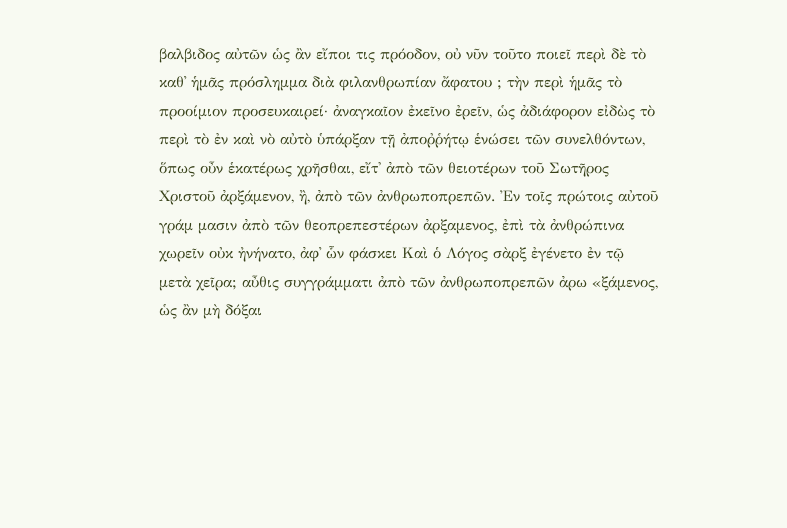βαλβιδος αὐτῶν ὡς ἂν εἴποι τις πρόοδον, οὐ νῦν τοῦτο ποιεῖ περὶ δὲ τὸ καθ᾿ ἡμᾶς πρόσλημμα διὰ φιλανθρωπίαν ἄφατου ; τὴν περὶ ἡμᾶς τὸ προοίμιον προσευκαιρεί· ἀναγκαῖον ἐκεῖνο ἐρεῖν, ὡς ἀδιάφορον εἰδὼς τὸ περὶ τὸ ἐν καὶ νὸ αὐτὸ ὑπάρξαν τῇ ἀποῤῥήτῳ ἑνώσει τῶν συνελθόντων, ὅπως οὖν ἑκατέρως χρῆσθαι, εἴτ' ἀπὸ τῶν θειοτέρων τοῦ Σωτῆρος Χριστοῦ ἀρξάμενον, ἢ, ἀπὸ τῶν ἀνθρωποπρεπῶν. Ἐν τοῖς πρώτοις αὐτοῦ γράμ μασιν ἀπὸ τῶν θεοπρεπεστέρων ἀρξαμενος, ἐπὶ τὰ ἀνθρώπινα χωρεῖν οὐκ ἠνήνατο, ἀφ᾽ ὧν φάσκει Καὶ ὁ Λόγος σὰρξ ἐγένετο ἐν τῷ μετὰ χεῖρα; αὖθις συγγράμματι ἀπὸ τῶν ἀνθρωποπρεπῶν ἀρω «ξάμενος, ὡς ἂν μὴ δόξαι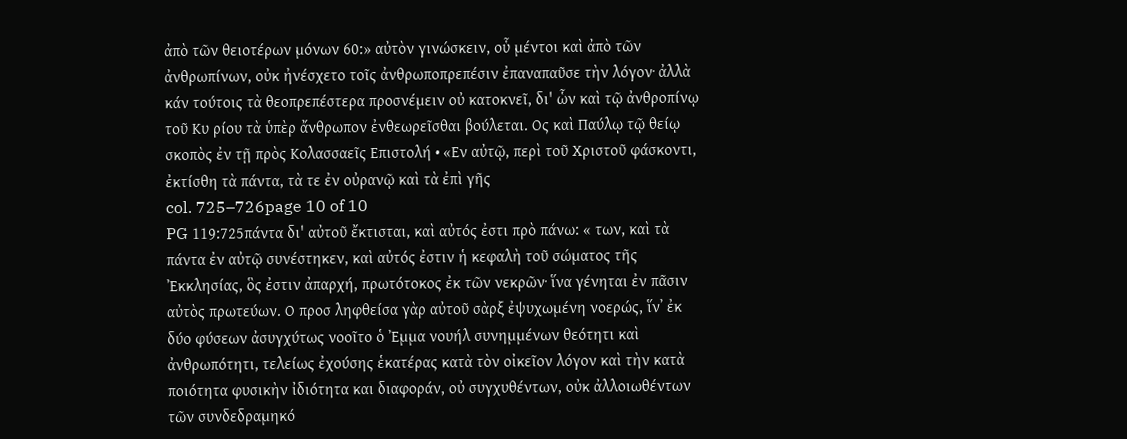ἀπὸ τῶν θειοτέρων μόνων 60:» αὐτὸν γινώσκειν, οὗ μέντοι καὶ ἀπὸ τῶν ἀνθρωπίνων, οὐκ ἠνέσχετο τοῖς ἀνθρωποπρεπέσιν ἐπαναπαῦσε τὴν λόγον· ἀλλὰ κάν τούτοις τὰ θεοπρεπέστερα προσνέμειν οὐ κατοκνεῖ, δι' ὧν καὶ τῷ ἀνθροπίνῳ τοῦ Κυ ρίου τὰ ὑπὲρ ἄνθρωπον ἐνθεωρεῖσθαι βούλεται. Ος καὶ Παύλῳ τῷ θείῳ σκοπὸς ἐν τῇ πρὸς Κολασσαεῖς Επιστολή • «Εν αὐτῷ, περὶ τοῦ Χριστοῦ φάσκοντι, ἐκτίσθη τὰ πάντα, τὰ τε ἐν οὐρανῷ καὶ τὰ ἐπὶ γῆς
col. 725–726page 10 of 10
PG 119:725πάντα δι' αὐτοῦ ἔκτισται, καὶ αὐτός ἐστι πρὸ πάνω: « των, καὶ τὰ πάντα ἐν αὐτῷ συνέστηκεν, καὶ αὐτός ἐστιν ἡ κεφαλὴ τοῦ σώματος τῆς Ἐκκλησίας, ὃς ἐστιν ἀπαρχή, πρωτότοκος ἐκ τῶν νεκρῶν· ἵνα γένηται ἐν πᾶσιν αὐτὸς πρωτεύων. Ο προσ ληφθείσα γὰρ αὐτοῦ σὰρξ ἐψυχωμένη νοερώς, ἵν᾽ ἐκ δύο φύσεων ἀσυγχύτως νοοῖτο ὁ Ἐμμα νουήλ συνημμένων θεότητι καὶ ἀνθρωπότητι, τελείως ἐχούσης ἑκατέρας κατὰ τὸν οἰκεῖον λόγον καὶ τὴν κατὰ ποιότητα φυσικὴν ἰδιότητα και διαφοράν, οὐ συγχυθέντων, οὐκ ἀλλοιωθέντων τῶν συνδεδραμηκό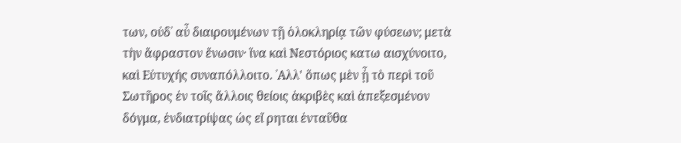των, οὐδ᾽ αὖ διαιρουμένων τῇ ὁλοκληρίᾳ τῶν φύσεων; μετὰ τὴν ἄφραστον ἔνωσιν· ἵνα καὶ Νεστόριος κατω αισχύνοιτο, καὶ Εὐτυχής συναπόλλοιτο. ᾿Αλλ' ὅπως μὲν ᾖ τὸ περὶ τοῦ Σωτῆρος ἐν τοῖς ἄλλοις θείοις ἀκριβὲς καὶ ἀπεξεσμένον δόγμα, ἐνδιατρίψας ὡς εἴ ρηται ἐνταῦθα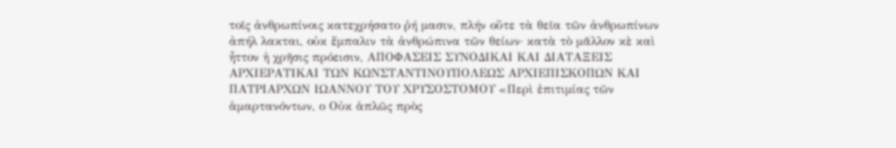τοῖς ἀνθρωπίνοις κατεχρήσατο ῥή μασιν, πλήν οὔτε τὰ θεῖα τῶν ἀνθρωπίνων ἀπήλ λακται, οὐκ ἔμπαλιν τὰ ἀνθρώπινα τῶν θείων· κατὰ τὸ μᾶλλον κὲ καὶ ἧττον ἡ χρῆσις πρόεισιν, ΑΠΟΦΑΣΕΙΣ ΣΥΝΟΔΙΚΑΙ ΚΑΙ ΔΙΑΤΑΞΕΙΣ ΑΡΧΙΕΡΑΤΙΚΑΙ ΤΩΝ ΚΩΝΣΤΑΝΤΙΝΟΥΠΟΛΕΩΣ ΑΡΧΙΕΠΙΣΚΟΠΩΝ ΚΑΙ ΠΑΤΡΙΑΡΧΩΝ ΙΩΑΝΝΟΥ ΤΟΥ ΧΡΥΣΟΣΤΟΜΟΥ «Περὶ ἐπιτιμίας τῶν ἁμαρτανόντων, ο Οὐκ ἁπλῶς πρὸς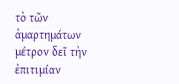τὸ τῶν ἁμαρτημάτων μέτρον δεῖ τὴν ἐπιτιμίαν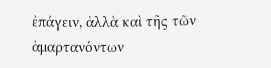ἐπάγειν, ἀλλὰ καὶ τῆς τῶν ἁμαρτανόντων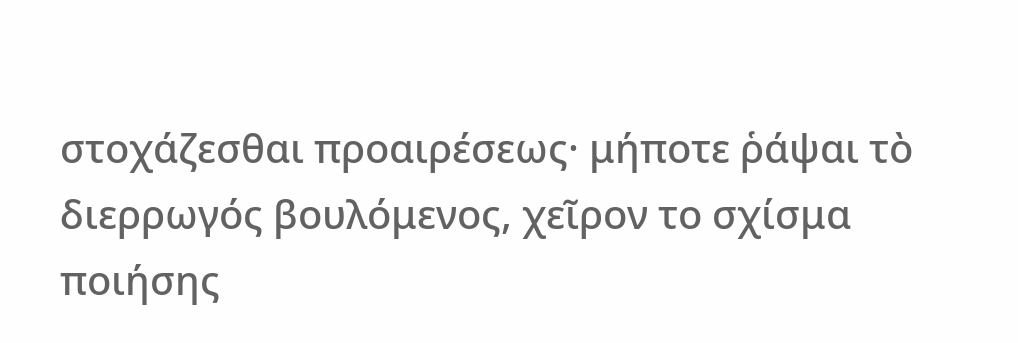στοχάζεσθαι προαιρέσεως· μήποτε ῥάψαι τὸ διερρωγός βουλόμενος, χεῖρον το σχίσμα ποιήσης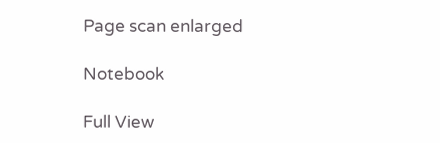Page scan enlarged

Notebook

Full View